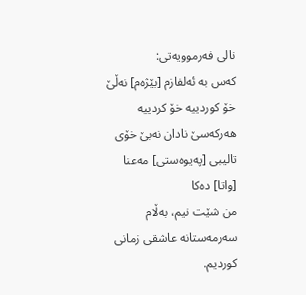نالی فەرموویەتی:
کەس بە ئەلفازم [بێژەم] نەڵێ خۆ کوردییە خۆ کردییە
هەرکەسێ نادان نەبێ خۆی تالیبی [پەیوەستی] مەعنا [واتا] دەکا
من شێت نیم، بەڵام سەرمەستانە عاشقی زمانی کوردیم.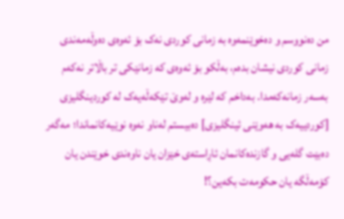من دەنووسم و دەخوێنمەوە بە زمانی کوردی نەک بۆ ئەوەی دەوڵەمەندی زمانی کوردی نیشان بدەم، بەڵکو بۆ ئەوەی کە زمانێکی تر باڵاتر نەکەم بەسەر زمانەکەمدا. بەداخم کە لێرە و لەوێ تێکەڵەیەک لە کوردینگلیزی [کوردییەک بە هەوێنی ئینگلیزی] دەبیستم لەناو نەوە نوێیەکانماندا؛ مەگەر دەبێت گلەیی و گازندەکانمان ئاڕاستەی خێزان یان ناوەندی خوێندن یان کۆمەڵگە یان حکومەت بکەین؟!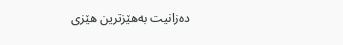دەزانیت بەهێزترین هێزی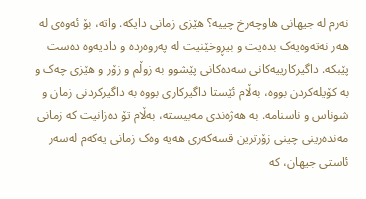نەرم لە جیهانی هاوچەرخ چییە؟ هێزی زمانی دایکە. واتە، بۆ ئەوەی لە هەر نەتەوەیەک بدەیت و بیڕوخێنیت لە پەروەردە و دادیەوە دەست پێبکە. داگیرکارییەکانی سەدەکانی پێشوو بە زوڵم و زۆر و هێزی چەک و بە کۆیلەکردن بووە، بەڵام ئێستا داگیرکاری بووە بە داگیرکردنی زمان و شوناس و ناسنامە. بە هەژەندی مەبیستە، بەڵام تۆ دەزانیت کە زمانی مەندەرینی چینی زۆرترین قسەکەری هەیە وەک زمانی یەکەم لەسەر ئاستی جیهان، کە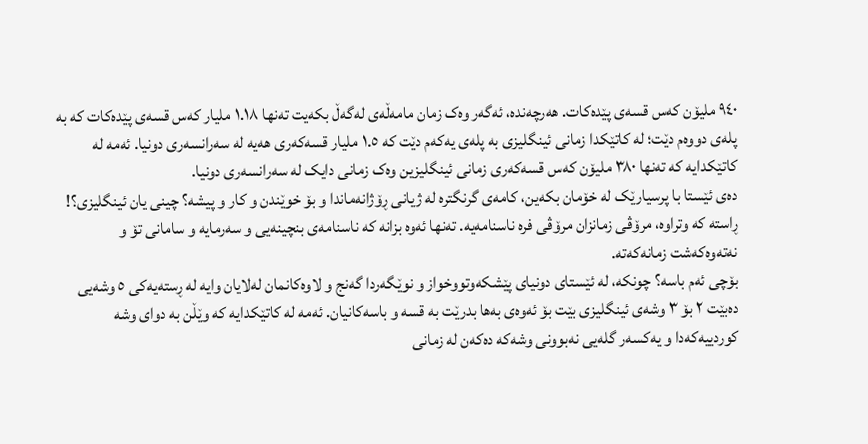٩٤٠ ملیۆن کەس قسەی پێدەکات. هەرچەندە، ئەگەر وەک زمان مامەڵەی لەگەڵ بکەیت تەنها ١.١٨ ملیار کەس قسەی پێدەکات کە بە پلەی دووەم دێت؛ لە کاتێکدا زمانی ئینگلیزی بە پلەی یەکەم دێت کە ١.٥ ملیار قسەکەری هەیە لە سەرانسەری دونیا. ئەمە لە کاتێکدایە کە تەنها ٣٨٠ ملیۆن کەس قسەکەری زمانی ئینگلیزین وەک زمانی دایک لە سەرانسەری دونیا.
دەی ئێستا با پرسیارێک لە خۆمان بکەین، کامەی گرنگترە لە ژیانی ڕۆژانەماندا و بۆ خوێندن و کار و پیشە؟ چینی یان ئینگلیزی؟! ڕاستە کە وتراوە، مرۆڤی زمانزان مرۆڤی فرە ناسنامەیە. تەنها ئەوە بزانە کە ناسنامەی بنچینەیی و سەرمایە و سامانی تۆ و نەتەوەکەشت زمانەکەتە.
بۆچی ئەم باسە؟ چونکە، لە ئێستای دونیای پێشکەوتووخواز و نوێگەردا گەنج و لاوەکانمان لەلایان وایە لە ڕستەیەکی ٥ وشەیی دەبێت ٢ بۆ ٣ وشەی ئینگلیزی بێت بۆ ئەوەی بەها بدرێت بە قسە و باسەکانیان. ئەمە لە کاتێکدایە کە وێڵن بە دوای وشە کوردییەکەدا و یەکسەر گلەیی نەبوونی وشەکە دەکەن لە زمانی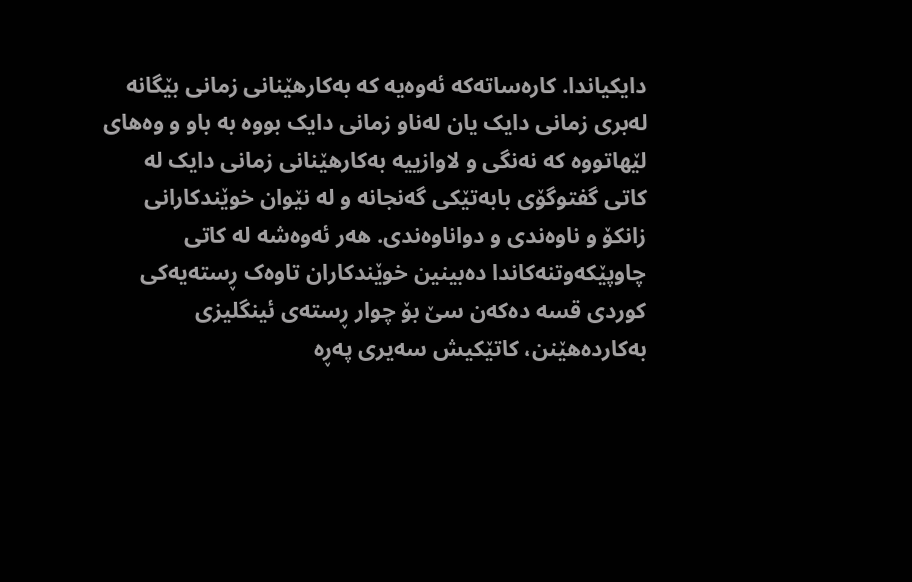دایکیاندا. کارەساتەکە ئەوەیە کە بەکارهێنانی زمانی بێگانە لەبری زمانی دایک یان لەناو زمانی دایک بووە بە باو و وەهای لێهاتووە کە نەنگی و لاوازییە بەکارهێنانی زمانی دایک لە کاتی گفتوگۆی بابەتێکی گەنجانە و لە نێوان خوێندکارانی زانکۆ و ناوەندی و دواناوەندی. هەر ئەوەشە لە کاتی چاوپێکەوتنەکاندا دەبینین خوێندکاران تاوەک ڕستەیەکی کوردی قسە دەکەن سێ بۆ چوار ڕستەی ئینگلیزی بەکاردەهێنن، کاتێکیش سەیری پەڕە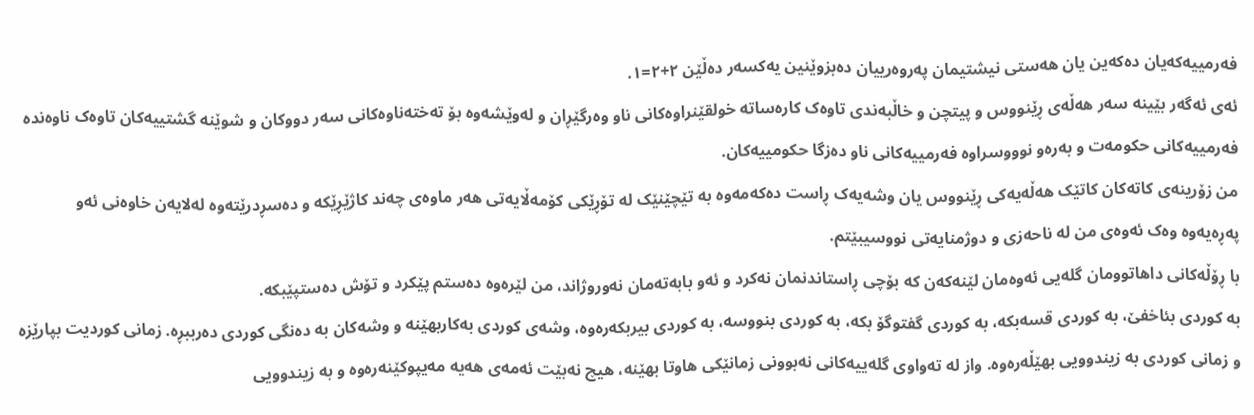فەرمییەکەیان دەکەین یان هەستی نیشتیمان پەروەرییان دەبزوێنین یەکسەر دەڵێن ٢+٢=١.
ئەی ئەگەر بێینە سەر هەڵەی ڕێنووس و پیتچن و خاڵبەندی تاوەک کارەساتە خولقێنراوەکانی ناو وەرگێڕان و لەوێشەوە بۆ تەختەناوەکانی سەر دووکان و شوێنە گشتییەکان تاوەک ناوەندە فەرمییەکانی حکومەت و بەرەو نوووسراوە فەرمییەکانی ناو دەزگا حکومییەکان.
من زۆرینەی کاتەکان کاتێک هەڵەیەکی ڕێنووس یان وشەیەک ڕاست دەکەمەوە بە تێچێنێک لە تۆڕێکی کۆمەڵایەتی هەر ماوەی چەند کاژێڕێکە و دەسڕدرێتەوە لەلایەن خاوەنی ئەو پەڕەیەوە وەک ئەوەی من لە ناحەزی و دوژمنایەتی نووسیبێتم.
با ڕۆڵەکانی داهاتوومان گلەیی ئەوەمان لێنەکەن کە بۆچی ڕاستاندنمان نەکرد و ئەو بابەتەمان نەوروژاند، من لێرەوە دەستم پێکرد و تۆش دەستپێبکە.
بە کوردی بئاخفێ، بە کوردی قسەبکە، بە کوردی گفتوگۆ بکە، بە کوردی بنووسە، بە کوردی بیربکەرەوە، وشەی کوردی بەکاربهێنە و وشەکان بە دەنگی کوردی دەرببڕە. زمانی کوردیت بپارێزە و زمانی کوردی بە زیندوویی بهێڵەرەوە. واز لە تەواوی گلەییەکانی نەبوونی زمانێکی هاوتا بهێنە، هیچ نەبێت ئەمەی هەیە مەیپوکێنەرەوە و بە زیندوویی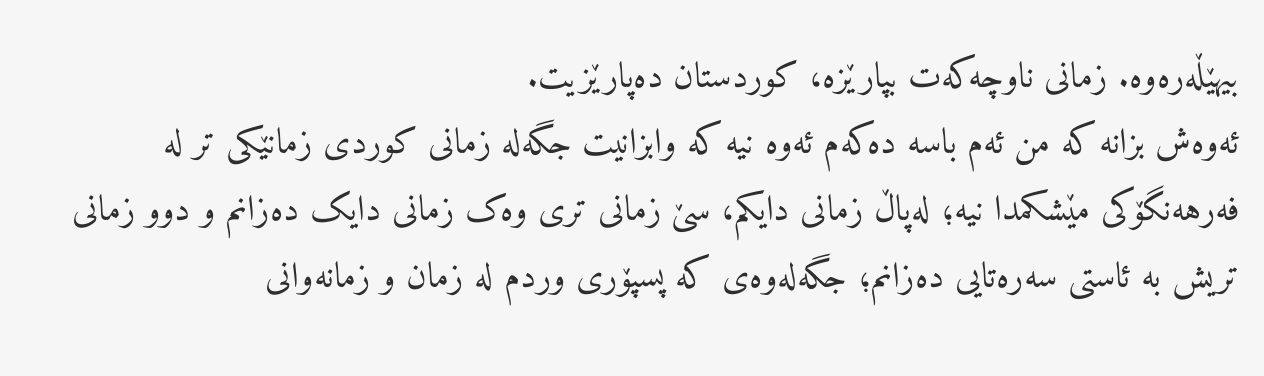بیهێڵەرەوە. زمانی ناوچەکەت بپارێزە، کوردستان دەپارێزیت.
ئەوەش بزانە کە من ئەم باسە دەکەم ئەوە نیە کە وابزانیت جگەلە زمانی کوردی زمانێکی تر لە فەرهەنگۆکی مێشکمدا نیە؛ لەپاڵ زمانی دایکم، سێ زمانی تری وەک زمانی دایک دەزانم و دوو زمانی تریش بە ئاستی سەرەتایی دەزانم؛ جگەلەوەی کە پسپۆری وردم لە زمان و زمانەوانی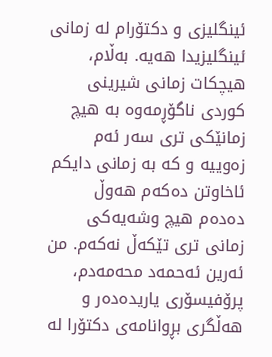ئینگلیزی و دکتۆرام لە زمانی ئینگلیزیدا هەیە. بەڵام، هیچکات زمانی شیرینی کوردی ناگۆڕمەوە بە هیچ زمانێکی تری سەر ئەم زەوییە و کە بە زمانی دایکم ئاخاوتن دەکەم هەوڵ دەدەم هیچ وشەیەکی زمانی تری تێکەڵ نەکەم. من ئەرین ئەحمەد محەمەدم، پرۆفیسۆری یاریدەدەر و هەڵگری بڕوانامەی دکتۆرا لە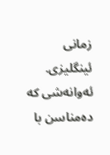زمانی ئینگلیزی. ئەوانەشی کە دەمناسن با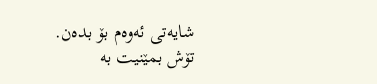شایەتی ئەوەم بۆ بدەن.
تۆش بمێنیت بە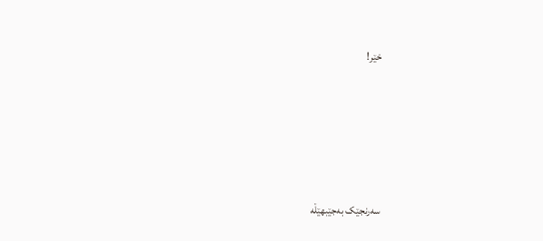خێر!









سەرنجێک بەجێبهێڵە